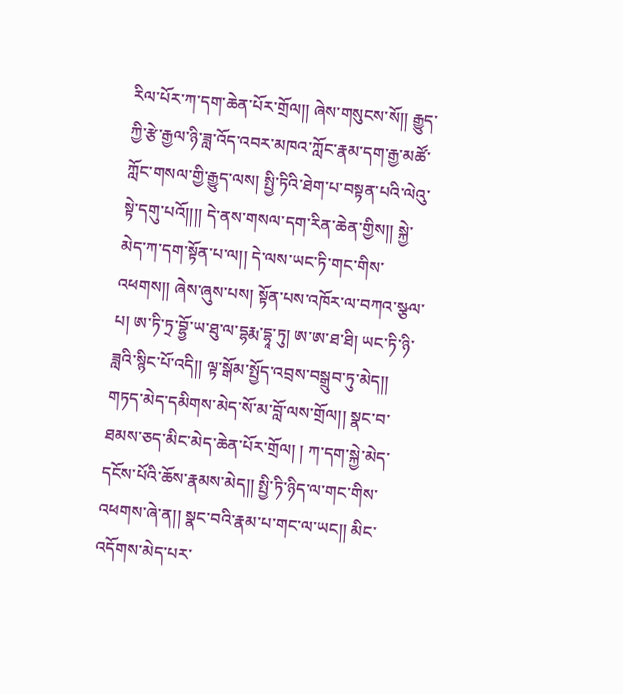རིལ་པོར་ཀ་དག་ཆེན་པོར་གྲོལ།། ཞེས་གསུངས་སོ།། རྒྱུད་ཀྱི་རྩེ་རྒྱལ་ཉི་ཟླ་འོད་འབར་མཁའ་ཀློང་རྣམ་དག་རྒྱ་མཚོ་ཀློང་གསལ་གྱི་རྒྱུད་ལས། སྤྱི་ཏིའི་ཐེག་པ་བསྟན་པའི་ལེའུ་སྟེ་དགུ་པའོ།།།། དེ་ནས་གསལ་དག་རིན་ཆེན་གྱིས།། སྐྱེ་མེད་ཀ་དག་སྟོན་པ་ལ།། དེ་ལས་ཡང་ཏི་གང་གིས་འཕགས།། ཞེས་ཞུས་པས། སྟོན་པས་འཁོར་ལ་བཀའ་སྩལ་པ། ཨ་ཏི་ཏྲ་བྷྱོ་ཡ་ཐུ་ལ་དྷརྨ་དྷཱ་ཏུ། ཨ་ཨ་ཐ་ཐི། ཡང་ཏི་ཉི་ཟླའི་སྙིང་པོ་འདི།། ལྟ་སྒོམ་སྤྱོད་འབྲས་བསྒྲུབ་ཏུ་མེད།། གཏད་མེད་དམིགས་མེད་སོ་མ་བློ་ལས་གྲོལ།། སྣང་བ་ཐམས་ཅད་མིང་མེད་ཆེན་པོར་གྲོལ། ། ཀ་དག་སྐྱེ་མེད་དངོས་པོའི་ཆོས་རྣམས་མེད།། སྤྱི་ཏི་ཉིད་ལ་གང་གིས་འཕགས་ཞེ་ན།། སྣང་བའི་རྣམ་པ་གང་ལ་ཡང།། མིང་འདོགས་མེད་པར་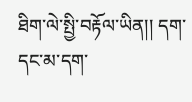ཐིག་ལེ་སྤྱི་བརྟོལ་ཡིན།། དག་དང་མ་དག་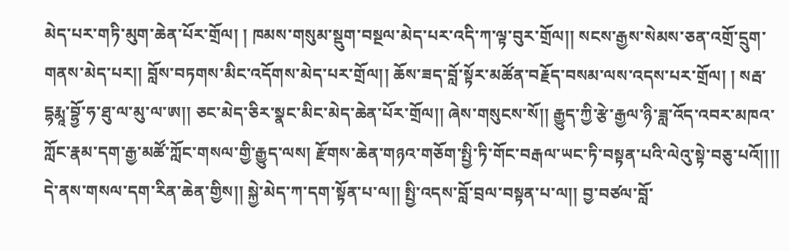མེད་པར་གཏི་མུག་ཆེན་པོར་གྲོལ། ། ཁམས་གསུམ་སྡུག་བསྔལ་མེད་པར་འདི་ཀ་ལྟ་བུར་གྲོལ།། སངས་རྒྱས་སེམས་ཅན་འགྲོ་དྲུག་གནས་མེད་པར།། བློས་བཏགས་མིང་འདོགས་མེད་པར་གྲོལ།། ཆོས་ཟད་བློ་སྟོར་མཚོན་བརྗོད་བསམ་ལས་འདས་པར་གྲོལ། ། སརྦ་དྷརྨཱ་བྷྱོ་ཧ་ཐུ་ལ་མུ་ལ་ཨ།། ཅང་མེད་ཅིར་སྣང་མིང་མེད་ཆེན་པོར་གྲོལ།། ཞེས་གསུངས་སོ།། རྒྱུད་ཀྱི་རྩེ་རྒྱལ་ཉི་ཟླ་འོད་འབར་མཁའ་ཀློང་རྣམ་དག་རྒྱ་མཚོ་ཀློང་གསལ་གྱི་རྒྱུད་ལས། རྫོགས་ཆེན་གཉའ་གཅོག་སྤྱི་ཏི་གོང་བརྒལ་ཡང་ཏི་བསྟན་པའི་ལེའུ་སྟེ་བཅུ་པའོ།།།། དེ་ནས་གསལ་དག་རིན་ཆེན་གྱིས།། སྐྱེ་མེད་ཀ་དག་སྟོན་པ་ལ།། སྤྱི་འདས་བློ་བྲལ་བསྟན་པ་ལ།། བྱ་བཙལ་བློ་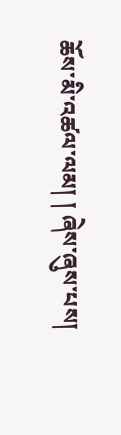ཆོས་མི་འཚལ་ལམ། ། ཞེས་ཞུས་པས།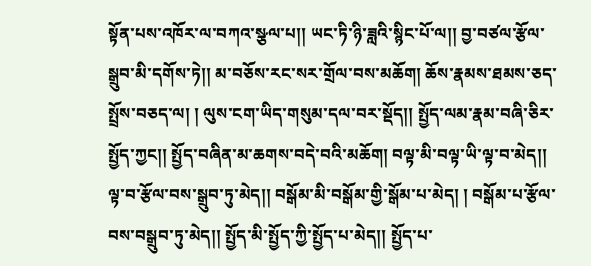སྟོན་པས་འཁོར་ལ་བཀའ་སྩལ་པ།། ཡང་ཏི་ཉི་ཟླའི་སྙིང་པོ་ལ།། བྱ་བཙལ་རྩོལ་སྒྲུབ་མི་དགོས་ཏེ།། མ་བཅོས་རང་སར་གྲོལ་བས་མཆོག། ཆོས་རྣམས་ཐམས་ཅད་སྤྲོས་བཅད་ལ། ། ལུས་ངག་ཡིད་གསུམ་དལ་བར་སྡོད།། སྤྱོད་ལམ་རྣམ་བཞི་ཅིར་སྤྱོད་ཀྱང།། སྤྱོད་བཞིན་མ་ཆགས་བདེ་བའི་མཆོག། བལྟ་མི་བལྟ་ཡི་ལྟ་བ་མེད།། ལྟ་བ་རྩོལ་བས་སྒྲུབ་ཏུ་མེད།། བསྒོམ་མི་བསྒོམ་གྱི་སྒོམ་པ་མེད། ། བསྒོམ་པ་རྩོལ་བས་བསྒྲུབ་ཏུ་མེད།། སྤྱོད་མི་སྤྱོད་ཀྱི་སྤྱོད་པ་མེད།། སྤྱོད་པ་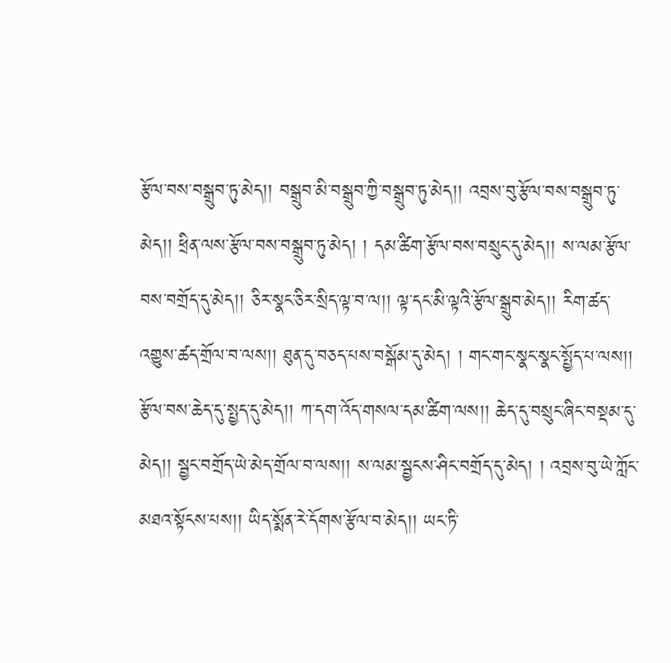རྩོལ་བས་བསྒྲུབ་ཏུ་མེད།། བསྒྲུབ་མི་བསྒྲུབ་ཀྱི་བསྒྲུབ་ཏུ་མེད།། འབྲས་བུ་རྩོལ་བས་བསྒྲུབ་ཏུ་མེད།། ཕྲིན་ལས་རྩོལ་བས་བསྒྲུབ་ཏུ་མེད། ། དམ་ཚིག་རྩོལ་བས་བསྲུང་དུ་མེད།། ས་ལམ་རྩོལ་བས་བགྲོད་དུ་མེད།། ཅིར་སྣང་ཅིར་སྲིད་ལྟ་བ་ལ།། ལྟ་དང་མི་ལྟའི་རྩོལ་སྒྲུབ་མེད།། རིག་ཚད་འགྱུས་ཚད་གྲོལ་བ་ལས།། ཐུན་དུ་བཅད་པས་བསྒོམ་དུ་མེད། ། གང་གང་སྣང་སྣང་སྤྱོད་པ་ལས།། རྩོལ་བས་ཆེད་དུ་སྤྱད་དུ་མེད།། ཀ་དག་འོད་གསལ་དམ་ཚིག་ལས།། ཆེད་དུ་བསྲུང་ཞིང་བསྡམ་དུ་མེད།། སྦྱང་བགྲོད་ཡེ་མེད་གྲོལ་བ་ལས།། ས་ལམ་སྦྱངས་ཤིང་བགྲོད་དུ་མེད། ། འབྲས་བུ་ཡེ་ཀློང་མཐའ་སྟོངས་པས།། ཡིད་སྨོན་རེ་དོགས་རྩོལ་བ་མེད།། ཡང་ཏི་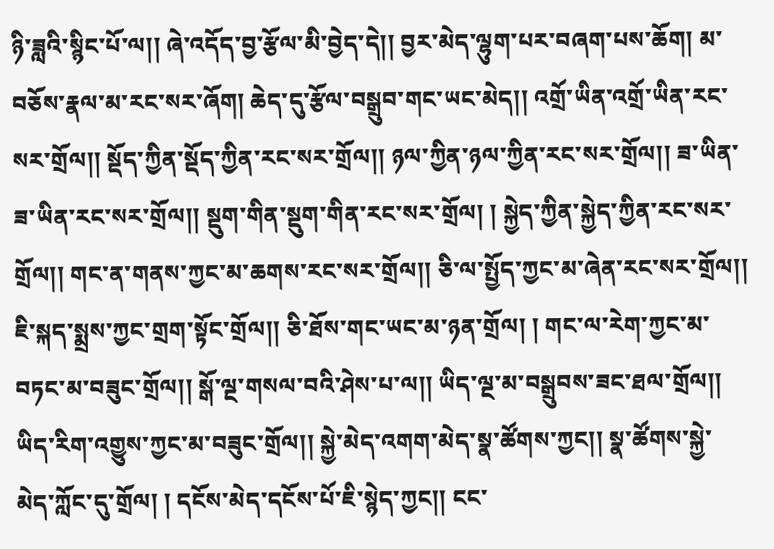ཉི་ཟླའི་སྙིང་པོ་ལ།། ཞེ་འདོད་བྱ་རྩོལ་མི་བྱེད་དེ།། བྱར་མེད་ལྷུག་པར་བཞག་པས་ཆོག། མ་བཅོས་རྣལ་མ་རང་སར་ཞོག། ཆེད་དུ་རྩོལ་བསྒྲུབ་གང་ཡང་མེད།། འགྲོ་ཡིན་འགྲོ་ཡིན་རང་སར་གྲོལ།། སྡོད་ཀྱིན་སྡོད་ཀྱིན་རང་སར་གྲོལ།། ཉལ་ཀྱིན་ཉལ་ཀྱིན་རང་སར་གྲོལ།། ཟ་ཡིན་ཟ་ཡིན་རང་སར་གྲོལ།། སྡུག་གིན་སྡུག་གིན་རང་སར་གྲོལ། ། སྐྱེད་ཀྱིན་སྐྱེད་ཀྱིན་རང་སར་གྲོལ།། གང་ན་གནས་ཀྱང་མ་ཆགས་རང་སར་གྲོལ།། ཅི་ལ་སྤྱོད་ཀྱང་མ་ཞེན་རང་སར་གྲོལ།། ཇི་སྐད་སྨྲས་ཀྱང་གྲག་སྟོང་གྲོལ།། ཅི་ཐོས་གང་ཡང་མ་ཉན་གྲོལ། ། གང་ལ་རེག་ཀྱང་མ་བཏང་མ་བཟུང་གྲོལ།། སྒོ་ལྔ་གསལ་བའི་ཤེས་པ་ལ།། ཡིད་ལྔ་མ་བསྒྲུབས་ཟང་ཐལ་གྲོལ།། ཡིད་རིག་འགྱུས་ཀྱང་མ་བཟུང་གྲོལ།། སྐྱེ་མེད་འགག་མེད་སྣ་ཚོགས་ཀྱང།། སྣ་ཚོགས་སྐྱེ་མེད་ཀློང་དུ་གྲོལ། ། དངོས་མེད་དངོས་པོ་ཇི་སྙེད་ཀྱང།། ངང་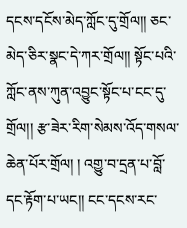དངས་དངོས་མེད་ཀློང་དུ་གྲོལ།། ཅང་མེད་ཅིར་སྣང་དེ་ཀར་གྲོལ།། སྟོང་པའི་ཀློང་ནས་ཀུན་འབྱུང་སྟོང་པ་ངང་དུ་གྲོལ།། རྩ་ཟེར་རིག་སེམས་འོད་གསལ་ཆེན་པོར་གྲོལ། ། འགྱུ་བ་དྲན་པ་བློ་དང་རྟོག་པ་ཡང།། ངང་དངས་རང་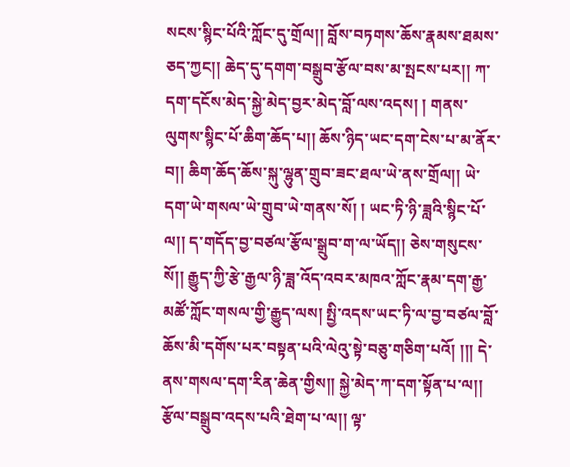སངས་སྙིང་པོའི་ཀློང་དུ་གྲོལ།། བློས་བཏགས་ཆོས་རྣམས་ཐམས་ཅད་ཀྱང།། ཆེད་དུ་དགག་བསྒྲུབ་རྩོལ་བས་མ་སྤངས་པར།། ཀ་དག་དངོས་མེད་སྐྱེ་མེད་བྱར་མེད་བློ་ལས་འདས། ། གནས་ལུགས་སྙིང་པོ་ཆིག་ཆོད་པ།། ཆོས་ཉིད་ཡང་དག་ངེས་པ་མ་ནོར་བ།། ཆིག་ཆོད་ཆོས་སྐུ་ལྷུན་གྲུབ་ཟང་ཐལ་ཡེ་ནས་གྲོལ།། ཡེ་དག་ཡེ་གསལ་ཡེ་གྲུབ་ཡེ་གནས་སོ། ། ཡང་ཏི་ཉི་ཟླའི་སྙིང་པོ་ལ།། ད་གདོད་བྱ་བཙལ་རྩོལ་སྒྲུབ་ག་ལ་ཡོད།། ཅེས་གསུངས་སོ།། རྒྱུད་ཀྱི་རྩེ་རྒྱལ་ཉི་ཟླ་འོད་འབར་མཁའ་ཀློང་རྣམ་དག་རྒྱ་མཚོ་ཀློང་གསལ་གྱི་རྒྱུད་ལས། སྤྱི་འདས་ཡང་ཏི་ལ་བྱ་བཙལ་བློ་ཆོས་མི་དགོས་པར་བསྟན་པའི་ལེའུ་སྟེ་བཅུ་གཅིག་པའོ། །།། དེ་ནས་གསལ་དག་རིན་ཆེན་གྱིས།། སྐྱེ་མེད་ཀ་དག་སྟོན་པ་ལ།། རྩོལ་བསྒྲུབ་འདས་པའི་ཐེག་པ་ལ།། ལྟ་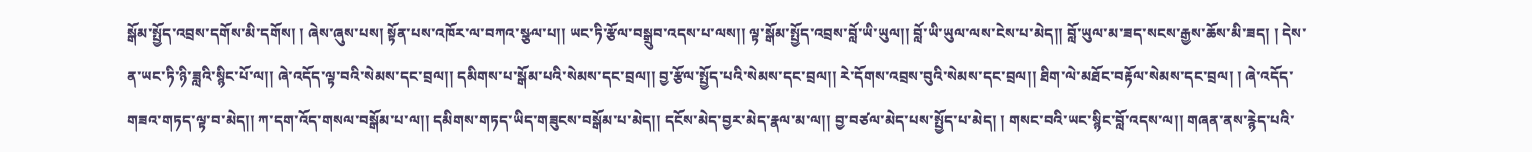སྒོམ་སྤྱོད་འབྲས་དགོས་མི་དགོས། ། ཞེས་ཞུས་པས། སྟོན་པས་འཁོར་ལ་བཀའ་སྩལ་པ།། ཡང་ཏི་རྩོལ་བསྒྲུབ་འདས་པ་ལས།། ལྟ་སྒོམ་སྤྱོད་འབྲས་བློ་ཡི་ཡུལ།། བློ་ཡི་ཡུལ་ལས་ངེས་པ་མེད།། བློ་ཡུལ་མ་ཟད་སངས་རྒྱས་ཆོས་མི་ཟད། ། དེས་ན་ཡང་ཏི་ཉི་ཟླའི་སྙིང་པོ་ལ།། ཞེ་འདོད་ལྟ་བའི་སེམས་དང་བྲལ།། དམིགས་པ་སྒོམ་པའི་སེམས་དང་བྲལ།། བྱ་རྩོལ་སྤྱོད་པའི་སེམས་དང་བྲལ།། རེ་དོགས་འབྲས་བུའི་སེམས་དང་བྲལ།། ཐིག་ལེ་མཐོང་བརྟོལ་སེམས་དང་བྲལ། ། ཞེ་འདོད་གཟའ་གཏད་ལྟ་བ་མེད།། ཀ་དག་འོད་གསལ་བསྒོམ་པ་ལ།། དམིགས་གཏད་ཡིད་གཟུངས་བསྒོམ་པ་མེད།། དངོས་མེད་བྱར་མེད་རྣལ་མ་ལ།། བྱ་བཙལ་མེད་པས་སྤྱོད་པ་མེད། ། གསང་བའི་ཡང་སྙིང་བློ་འདས་ལ།། གཞན་ནས་རྙེད་པའི་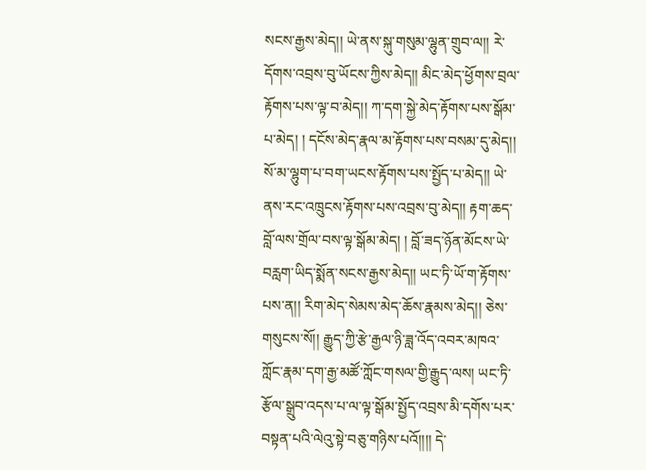སངས་རྒྱས་མེད།། ཡེ་ནས་སྐུ་གསུམ་ལྷུན་གྲུབ་ལ།། རེ་དོགས་འབྲས་བུ་ཡོངས་ཀྱིས་མེད།། མིང་མེད་ཕྱོགས་བྲལ་རྟོགས་པས་ལྟ་བ་མེད།། ཀ་དག་སྐྱེ་མེད་རྟོགས་པས་སྒོམ་པ་མེད། ། དངོས་མེད་རྣལ་མ་རྟོགས་པས་བསམ་དུ་མེད།། སོ་མ་ལྷུག་པ་བག་ཡངས་རྟོགས་པས་སྤྱོད་པ་མེད།། ཡེ་ནས་རང་འཁྲུངས་རྟོགས་པས་འབྲས་བུ་མེད།། རྟག་ཆད་བློ་ལས་གྲོལ་བས་ལྟ་སྒོམ་མེད། ། བློ་ཟད་ཉོན་མོངས་ཡེ་བརླག་ཡིད་སྨོན་སངས་རྒྱས་མེད།། ཡང་ཏི་ཡོ་ག་རྟོགས་པས་ན།། རིག་མེད་སེམས་མེད་ཆོས་རྣམས་མེད།། ཅེས་གསུངས་སོ།། རྒྱུད་ཀྱི་རྩེ་རྒྱལ་ཉི་ཟླ་འོད་འབར་མཁའ་ཀློང་རྣམ་དག་རྒྱ་མཚོ་ཀློང་གསལ་གྱི་རྒྱུད་ལས། ཡང་ཏི་རྩོལ་སྒྲུབ་འདས་པ་ལ་ལྟ་སྒོམ་སྤྱོད་འབྲས་མི་དགོས་པར་བསྟན་པའི་ལེའུ་སྟེ་བཅུ་གཉིས་པའོ།།།། དེ་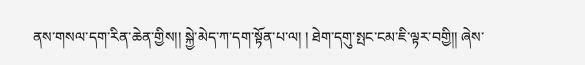ནས་གསལ་དག་རིན་ཆེན་གྱིས།། སྐྱེ་མེད་ཀ་དག་སྟོན་པ་ལ། ། ཐེག་དགུ་སྤང་ངམ་ཇི་ལྟར་བགྱི།། ཞེས་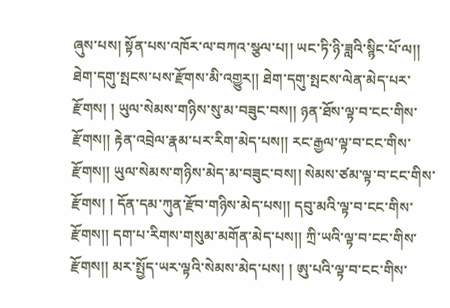ཞུས་པས། སྟོན་པས་འཁོར་ལ་བཀའ་སྩལ་པ།། ཡང་ཏི་ཉི་ཟླའི་སྙིང་པོ་ལ།། ཐེག་དགུ་སྤངས་པས་རྫོགས་མི་འགྱུར།། ཐེག་དགུ་སྤངས་ལེན་མེད་པར་རྫོགས། ། ཡུལ་སེམས་གཉིས་སུ་མ་བཟུང་བས།། ཉན་ཐོས་ལྟ་བ་ངང་གིས་རྫོགས།། རྟེན་འབྲེལ་རྣམ་པར་རིག་མེད་པས།། རང་རྒྱལ་ལྟ་བ་ངང་གིས་རྫོགས།། ཡུལ་སེམས་གཉིས་མེད་མ་བཟུང་བས།། སེམས་ཙམ་ལྟ་བ་ངང་གིས་རྫོགས། ། དོན་དམ་ཀུན་རྫོབ་གཉིས་མེད་པས།། དབུ་མའི་ལྟ་བ་ངང་གིས་རྫོགས།། དག་པ་རིགས་གསུམ་མགོན་མེད་པས།། ཀྲི་ཡའི་ལྟ་བ་ངང་གིས་རྫོགས།། མར་སྤྱོད་ཡར་ལྟའི་སེམས་མེད་པས། ། ཨུ་པའི་ལྟ་བ་ངང་གིས་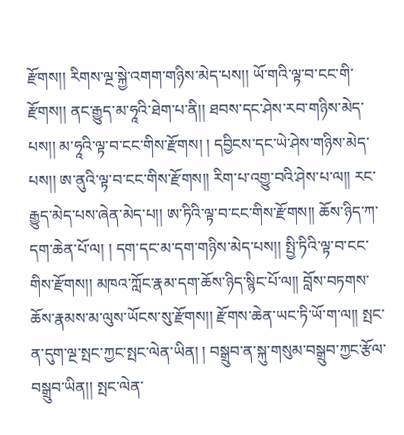རྫོགས།། རིགས་ལྔ་སྐྱེ་འགག་གཉིས་མེད་པས།། ཡོ་གའི་ལྟ་བ་ངང་གི་རྫོགས།། ནང་རྒྱུད་མ་ཧཱའི་ཐེག་པ་ནི།། ཐབས་དང་ཤེས་རབ་གཉིས་མེད་པས།། མ་ཧཱའི་ལྟ་བ་ངང་གིས་རྫོགས། ། དབྱིངས་དང་ཡེ་ཤེས་གཉིས་མེད་པས།། ཨ་ནུའི་ལྟ་བ་ངང་གིས་རྫོགས།། རིག་པ་འགྱུ་བའི་ཤེས་པ་ལ།། རང་རྒྱུད་མེད་པས་ཞེན་མེད་པ།། ཨ་ཏིའི་ལྟ་བ་ངང་གིས་རྫོགས།། ཆོས་ཉིད་ཀ་དག་ཆེན་པོ་ལ། ། དག་དང་མ་དག་གཉིས་མེད་པས།། སྤྱི་ཏིའི་ལྟ་བ་ངང་གིས་རྫོགས།། མཁའ་ཀློང་རྣམ་དག་ཆོས་ཉིད་སྙིང་པོ་ལ།། བློས་བཏགས་ཆོས་རྣམས་མ་ལུས་ཡོངས་སུ་རྫོགས།། རྫོགས་ཆེན་ཡང་ཏི་ཡོ་ག་ལ།། སྤང་ན་དུག་ལྔ་སྤང་ཀྱང་སྤང་ལེན་ཡིན། ། བསྒྲུབ་ན་སྐུ་གསུམ་བསྒྲུབ་ཀྱང་རྩོལ་བསྒྲུབ་ཡིན།། སྤང་ལེན་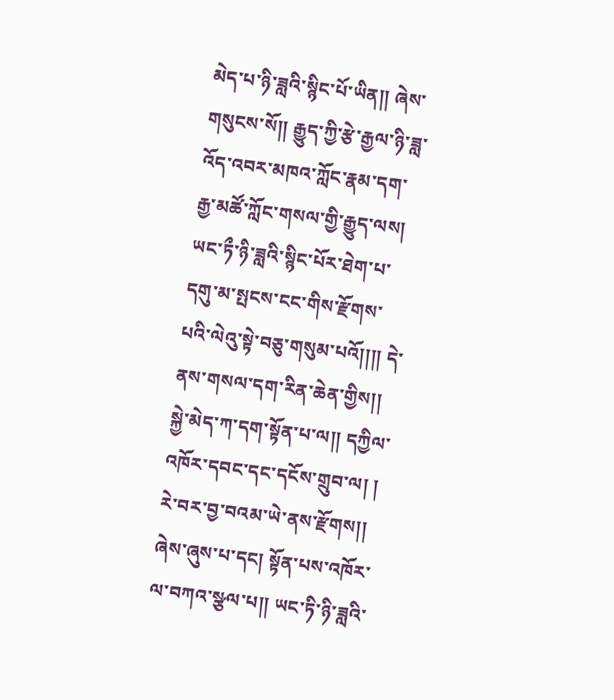མེད་པ་ཉི་ཟླའི་སྙིང་པོ་ཡིན།། ཞེས་གསུངས་སོ།། རྒྱུད་ཀྱི་རྩེ་རྒྱལ་ཉི་ཟླ་འོད་འབར་མཁའ་ཀློང་རྣམ་དག་རྒྱ་མཚོ་ཀློང་གསལ་གྱི་རྒྱུད་ལས། ཡང་ཏྀ་ཉི་ཟླའི་སྙིང་པོར་ཐེག་པ་དགུ་མ་སྤངས་ངང་གིས་རྫོགས་པའི་ལེའུ་སྟེ་བཅུ་གསུམ་པའོ།།།། དེ་ནས་གསལ་དག་རིན་ཆེན་གྱིས།། སྐྱེ་མེད་ཀ་དག་སྟོན་པ་ལ།། དཀྱིལ་འཁོར་དབང་དང་དངོས་གྲུབ་ལ། ། རེ་བར་བྱ་བའམ་ཡེ་ནས་རྫོགས།། ཞེས་ཞུས་པ་དང། སྟོན་པས་འཁོར་ལ་བཀའ་སྩལ་པ།། ཡང་ཏི་ཉི་ཟླའི་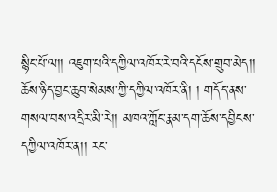སྙིང་པོ་ལ།། འཇུག་པའི་དཀྱིལ་འཁོར་རེ་བའི་དངོས་གྲུབ་མེད།། ཆོས་ཉིད་བྱང་ཆུབ་སེམས་ཀྱི་དཀྱིལ་འཁོར་ནི། ། གདོད་ནས་གསལ་བས་འདྲིར་མི་རེ།། མཁའ་ཀློང་རྣམ་དག་ཆོས་དབྱིངས་དཀྱིལ་འཁོར་ན།། རང་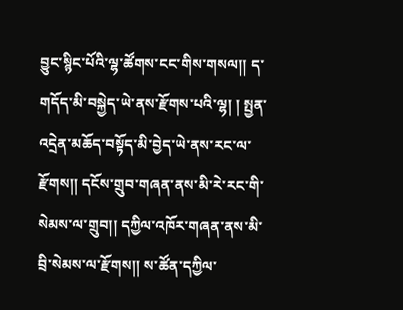བྱུང་སྙིང་པོའི་ལྷ་ཚོགས་ངང་གིས་གསལ།། ད་གདོད་མི་བསྐྱེད་ཡེ་ནས་རྫོགས་པའི་ལྷ། ། སྤྱན་འདྲེན་མཆོད་བསྟོད་མི་བྱེད་ཡེ་ནས་རང་ལ་རྫོགས།། དངོས་གྲུབ་གཞན་ནས་མི་རེ་རང་གི་སེམས་ལ་གྲུབ།། དཀྱིལ་འཁོར་གཞན་ནས་མི་བྲི་སེམས་ལ་རྫོགས།། ས་ཚོན་དཀྱིལ་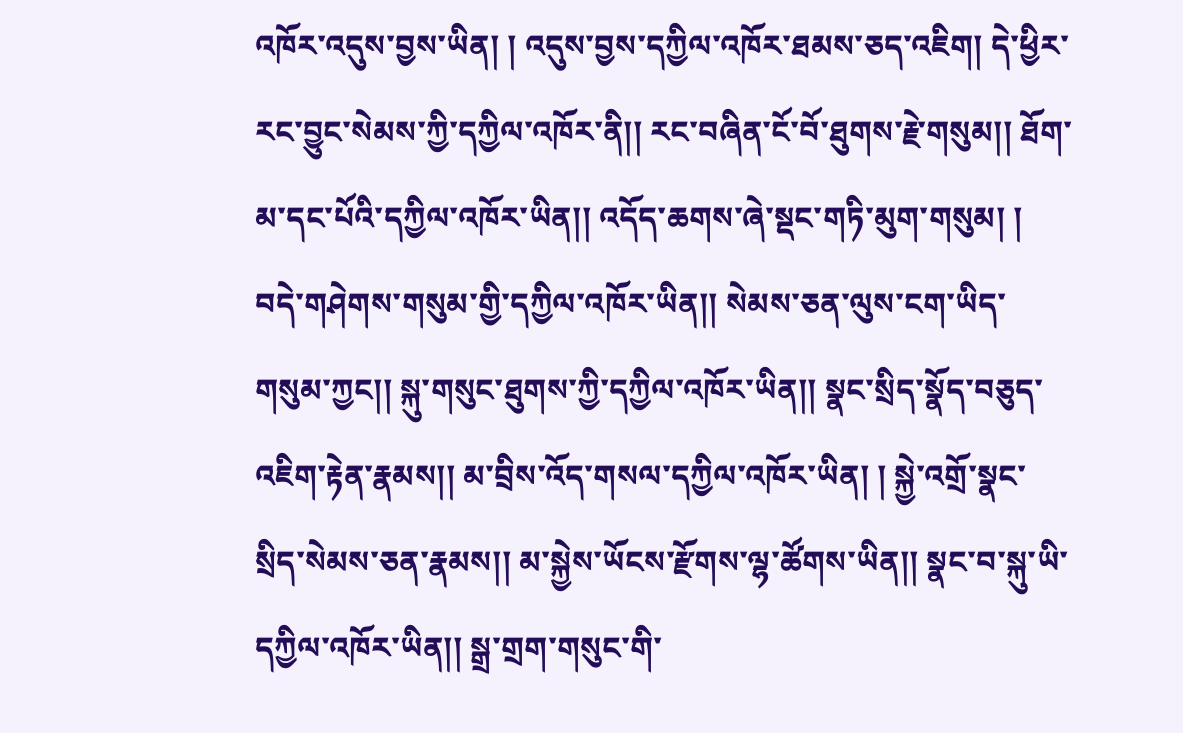འཁོར་འདུས་བྱས་ཡིན། ། འདུས་བྱས་དཀྱིལ་འཁོར་ཐམས་ཅད་འཇིག། དེ་ཕྱིར་རང་བྱུང་སེམས་ཀྱི་དཀྱིལ་འཁོར་ནི།། རང་བཞིན་ངོ་བོ་ཐུགས་རྗེ་གསུམ།། ཐོག་མ་དང་པོའི་དཀྱིལ་འཁོར་ཡིན།། འདོད་ཆགས་ཞེ་སྡང་གཏི་མུག་གསུམ། ། བདེ་གཤེགས་གསུམ་གྱི་དཀྱིལ་འཁོར་ཡིན།། སེམས་ཅན་ལུས་ངག་ཡིད་གསུམ་ཀྱང།། སྐུ་གསུང་ཐུགས་ཀྱི་དཀྱིལ་འཁོར་ཡིན།། སྣང་སྲིད་སྣོད་བཅུད་འཇིག་རྟེན་རྣམས།། མ་བྲིས་འོད་གསལ་དཀྱིལ་འཁོར་ཡིན། ། སྐྱེ་འགྲོ་སྣང་སྲིད་སེམས་ཅན་རྣམས།། མ་སྐྱེས་ཡོངས་རྫོགས་ལྷ་ཚོགས་ཡིན།། སྣང་བ་སྐུ་ཡི་དཀྱིལ་འཁོར་ཡིན།། སྒྲ་གྲག་གསུང་གི་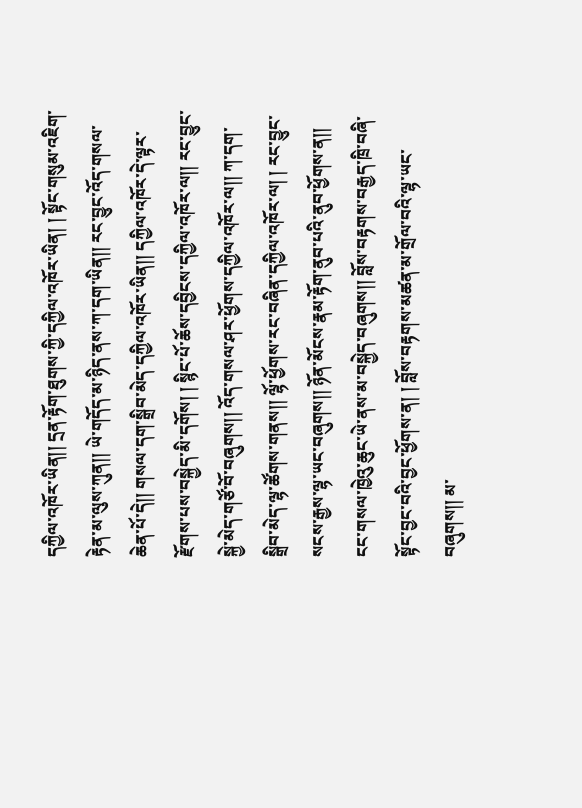དཀྱིལ་འཁོར་ཡིན།། དྲན་རྟོག་ཐུགས་ཀྱི་དཀྱིལ་འཁོར་ཡིན། ། སྟོང་གསུམ་འཇིག་རྟེན་མ་ལུས་ཀུན།། ཡེ་གདོད་མ་ཉིད་ནས་ཀ་དག་ཡིན།། རང་བྱུང་འོད་གསལ་ཆེན་པོ་དེ།། གསལ་དག་སྒྲིབ་མེད་དཀྱིལ་འཁོར་ཡིན།། དཀྱིལ་འཁོར་དེ་ལྟར་རྫོགས་པས་བསྐྱེད་མི་དགོས། ། སྙིང་པོ་ཆོས་དབྱིངས་དཀྱིལ་འཁོར་ལ།། རང་བྱུང་སྐྱེ་མེད་གཙོ་བོ་བཞུགས།། འོད་གསལ་ཤར་ཕྱོགས་དཀྱིལ་འཁོར་ལ།། ཀ་དག་སྒྲིབ་མེད་ལྷ་ཚོགས་གནས།། ལྷོ་ཕྱོགས་རང་བཞིན་དཀྱིལ་འཁོར་ལ། ། རང་བྱུང་སངས་རྒྱས་ལྷ་ཡང་བཞུགས།། ཉོན་མོངས་རྣམ་རྟོག་ནུབ་པའི་ནུབ་ཕྱོགས་ན།། ངང་གསལ་ཁྱེའུ་ཆུང་ཡེ་ནས་མ་བསྐྱེད་བཞུགས།། བློས་བརྟགས་བརྒྱད་ཁྲི་བཞི་སྟོང་བྱང་བའི་བྱང་ཕྱོགས་ན། ། བློས་བརྟགས་མཚན་མ་གྲོལ་བའི་ལྷ་ཡང་བཞུགས།། མ་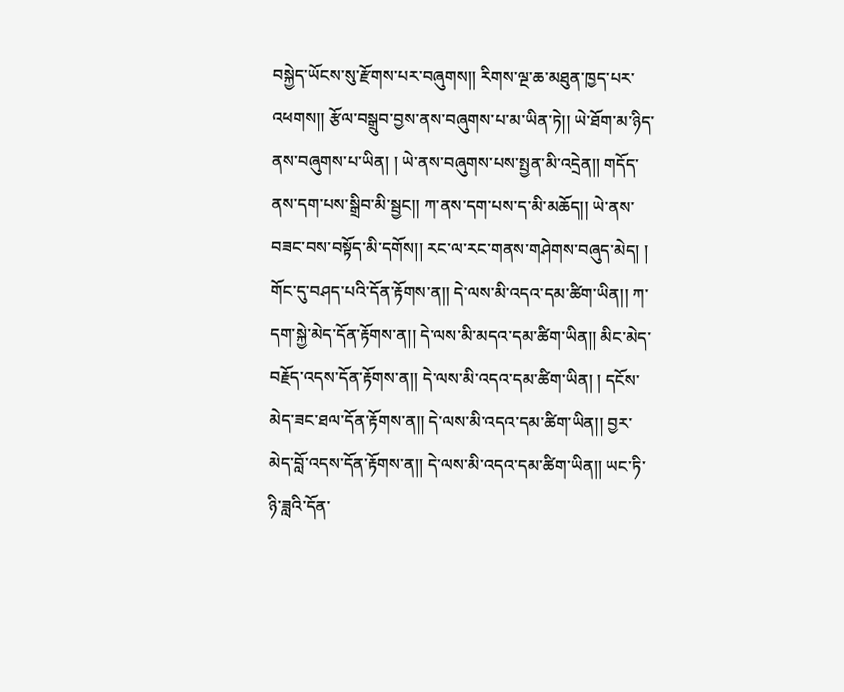བསྐྱེད་ཡོངས་སུ་རྫོགས་པར་བཞུགས།། རིགས་ལྔ་ཆ་མཐུན་ཁྱད་པར་འཕགས།། རྩོལ་བསྒྲུབ་བྱས་ནས་བཞུགས་པ་མ་ཡིན་ཏེ།། ཡེ་ཐོག་མ་ཉིད་ནས་བཞུགས་པ་ཡིན། ། ཡེ་ནས་བཞུགས་པས་སྤྱན་མི་འདྲེན།། གདོད་ནས་དག་པས་སྒྲིབ་མི་སྦྱང།། ཀ་ནས་དག་པས་ད་མི་མཆོད།། ཡེ་ནས་བཟང་བས་བསྟོད་མི་དགོས།། རང་ལ་རང་གནས་གཤེགས་བཞུད་མེད། ། གོང་དུ་བཤད་པའི་དོན་རྟོགས་ན།། དེ་ལས་མི་འདའ་དམ་ཚིག་ཡིན།། ཀ་དག་སྐྱེ་མེད་དོན་རྟོགས་ན།། དེ་ལས་མི་མདའ་དམ་ཚིག་ཡིན།། མིང་མེད་བརྗོད་འདས་དོན་རྟོགས་ན།། དེ་ལས་མི་འདའ་དམ་ཚིག་ཡིན། ། དངོས་མེད་ཟང་ཐལ་དོན་རྟོགས་ན།། དེ་ལས་མི་འདའ་དམ་ཚིག་ཡིན།། བྱར་མེད་བློ་འདས་དོན་རྟོགས་ན།། དེ་ལས་མི་འདའ་དམ་ཚིག་ཡིན།། ཡང་ཏི་ཉི་ཟླའི་དོན་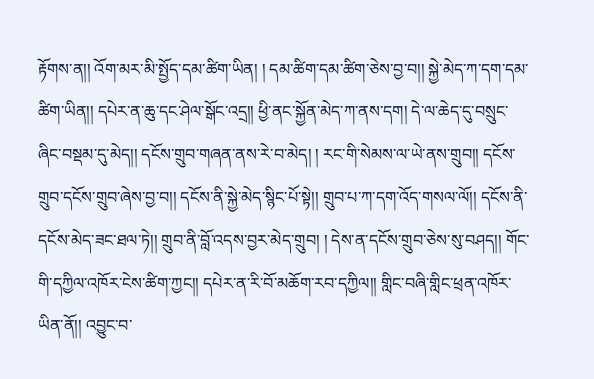རྟོགས་ན།། འོག་མར་མི་སྤྱོད་དམ་ཚིག་ཡིན། ། དམ་ཚིག་དམ་ཚིག་ཅེས་བྱ་བ།། སྐྱེ་མེད་ཀ་དག་དམ་ཚིག་ཡིན།། དཔེར་ན་ཆུ་དང་ཤེལ་སྒོང་འདྲ།། ཕྱི་ནང་སྐྱོན་མེད་ཀ་ནས་དག། དེ་ལ་ཆེད་དུ་བསྲུང་ཞིང་བསྡམ་དུ་མེད།། དངོས་གྲུབ་གཞན་ནས་རེ་བ་མེད། ། རང་གི་སེམས་ལ་ཡེ་ནས་གྲུབ།། དངོས་གྲུབ་དངོས་གྲུབ་ཞེས་བྱ་བ།། དངོས་ནི་སྐྱེ་མེད་སྙིང་པོ་སྟེ།། གྲུབ་པ་ཀ་དག་འོད་གསལ་ལོ།། དངོས་ནི་དངོས་མེད་ཟང་ཐལ་ཏེ།། གྲུབ་ནི་བློ་འདས་བྱར་མེད་གྲུབ། ། དེས་ན་དངོས་གྲུབ་ཅེས་སུ་བཤད།། གོང་གི་དཀྱིལ་འཁོར་ངེས་ཚིག་ཀྱང།། དཔེར་ན་རི་བོ་མཆོག་རབ་དཀྱིལ།། གླིང་བཞི་གླིང་ཕྲན་འཁོར་ཡིན་ནོ།། འབྱུང་བ་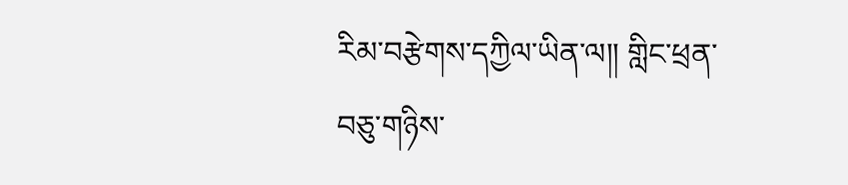རིམ་བརྩེགས་དཀྱིལ་ཡིན་ལ།། གླིང་ཕྲན་བཅུ་གཉིས་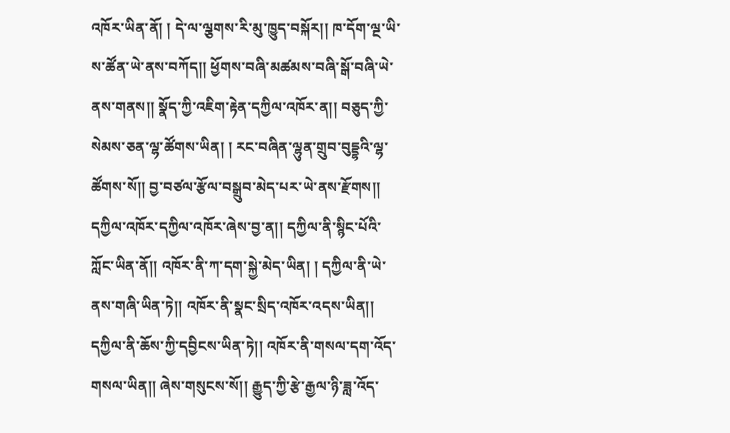འཁོར་ཡིན་ནོ། ། དེ་ལ་ལྕགས་རི་མུ་ཁྱུད་བསྐོར།། ཁ་དོག་ལྔ་ཡི་ས་ཚོན་ཡེ་ནས་བཀོད།། ཕྱོགས་བཞི་མཚམས་བཞི་སྒོ་བཞི་ཡེ་ནས་གནས།། སྣོད་ཀྱི་འཇིག་རྟེན་དཀྱིལ་འཁོར་ན།། བཅུད་ཀྱི་སེམས་ཅན་ལྷ་ཚོགས་ཡིན། ། རང་བཞིན་ལྷུན་གྲུབ་བུདྡྷའི་ལྷ་ཚོགས་སོ།། བྱ་བཙལ་རྩོལ་བསྒྲུབ་མེད་པར་ཡེ་ནས་རྫོགས།། དཀྱིལ་འཁོར་དཀྱིལ་འཁོར་ཞེས་བྱ་ན།། དཀྱིལ་ནི་སྙིང་པོའི་ཀློང་ཡིན་ནོ།། འཁོར་ནི་ཀ་དག་སྐྱེ་མེད་ཡིན། ། དཀྱིལ་ནི་ཡེ་ནས་གཞི་ཡིན་ཏེ།། འཁོར་ནི་སྣང་སྲིད་འཁོར་འདས་ཡིན།། དཀྱིལ་ནི་ཆོས་ཀྱི་དབྱིངས་ཡིན་ཏེ།། འཁོར་ནི་གསལ་དག་འོད་གསལ་ཡིན།། ཞེས་གསུངས་སོ།། རྒྱུད་ཀྱི་རྩེ་རྒྱལ་ཉི་ཟླ་འོད་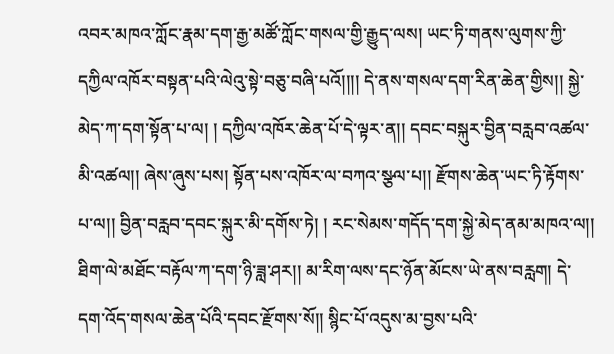འབར་མཁའ་ཀློང་རྣམ་དག་རྒྱ་མཚོ་ཀློང་གསལ་གྱི་རྒྱུད་ལས། ཡང་ཏི་གནས་ལུགས་ཀྱི་དཀྱིལ་འཁོར་བསྟན་པའི་ལེའུ་སྟེ་བཅུ་བཞི་པའོ།།།། དེ་ནས་གསལ་དག་རིན་ཆེན་གྱིས།། སྐྱེ་མེད་ཀ་དག་སྟོན་པ་ལ། ། དཀྱིལ་འཁོར་ཆེན་པོ་དེ་ལྟར་ན།། དབང་བསྐུར་བྱིན་བརླབ་འཚལ་མི་འཚལ།། ཞེས་ཞུས་པས། སྟོན་པས་འཁོར་ལ་བཀའ་སྩལ་པ།། རྫོགས་ཆེན་ཡང་ཏི་རྟོགས་པ་ལ།། བྱིན་བརླབ་དབང་སྐུར་མི་དགོས་ཏེ། ། རང་སེམས་གདོད་དག་སྐྱེ་མེད་ནམ་མཁའ་ལ།། ཐིག་ལེ་མཐོང་བརྟོལ་ཀ་དག་ཉི་ཟླ་ཤར།། མ་རིག་ལས་དང་ཉོན་མོངས་ཡེ་ནས་བརླག། དེ་དག་འོད་གསལ་ཆེན་པོའི་དབང་རྫོགས་སོ།། སྙིང་པོ་འདུས་མ་བྱས་པའི་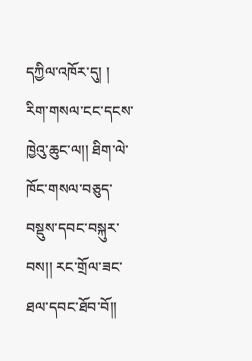དཀྱིལ་འཁོར་དུ། ། རིག་གསལ་ངང་དངས་ཁྱེའུ་ཆུང་ལ།། ཐིག་ལེ་ཁོང་གསལ་བཅུད་བསྡུས་དབང་བསྐུར་བས།། རང་གྲོལ་ཟང་ཐལ་དབང་ཐོབ་བོ།།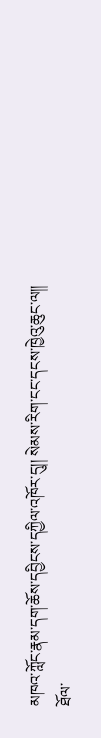མཁའ་ཀློང་རྣམ་དག་ཆོས་དབྱིངས་དཀྱིལ་འཁོར་དུ།། སེམས་རིག་ངང་དངས་ཁྱེའུ་ཆུང་ལ།། ཐོལ་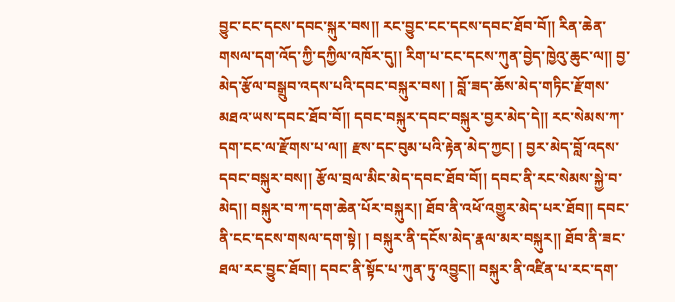བྱུང་ངང་དངས་དབང་སྐུར་བས།། རང་བྱུང་ངང་དངས་དབང་ཐོབ་བོ།། རིན་ཆེན་གསལ་དག་འོད་ཀྱི་དཀྱིལ་འཁོར་དུ།། རིག་པ་ངང་དངས་ཀུན་བྱེད་ཁྱེའུ་ཆུང་ལ།། བྱ་མེད་རྩོལ་བསྒྲུབ་འདས་པའི་དབང་བསྐུར་བས། ། བློ་ཟད་ཆོས་མེད་གཏིང་རྫོགས་མཐའ་ཡས་དབང་ཐོབ་བོ།། དབང་བསྐུར་དབང་བསྐུར་བྱར་མེད་དེ།། རང་སེམས་ཀ་དག་ངང་ལ་རྫོགས་པ་ལ།། རྫས་དང་བུམ་པའི་རྟེན་མེད་ཀྱང། ། བྱར་མེད་བློ་འདས་དབང་བསྐུར་བས།། རྩོལ་བྲལ་མིང་མེད་དབང་ཐོབ་བོ།། དབང་ནི་རང་སེམས་སྐྱེ་བ་མེད།། བསྐུར་བ་ཀ་དག་ཆེན་པོར་བསྐུར།། ཐོབ་ནི་འཕོ་འགྱུར་མེད་པར་ཐོབ།། དབང་ནི་ངང་དངས་གསལ་དག་སྟེ། ། བསྐུར་ནི་དངོས་མེད་རྣལ་མར་བསྐུར།། ཐོབ་ནི་ཟང་ཐལ་རང་བྱུང་ཐོབ།། དབང་ནི་སྟོང་པ་ཀུན་ཏུ་འབྱུང།། བསྐུར་ནི་འཛིན་པ་རང་དག་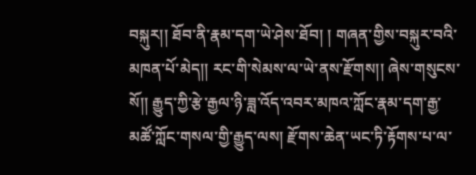བསྐུར།། ཐོབ་ནི་རྣམ་དག་ཡེ་ཤེས་ཐོབ། ། གཞན་གྱིས་བསྐུར་བའི་མཁན་པོ་མེད།། རང་གི་སེམས་ལ་ཡེ་ནས་རྫོགས།། ཞེས་གསུངས་སོ།། རྒྱུད་ཀྱི་རྩེ་རྒྱལ་ཉི་ཟླ་འོད་འབར་མཁའ་ཀློང་རྣམ་དག་རྒྱ་མཚོ་ཀློང་གསལ་གྱི་རྒྱུད་ལས། རྫོགས་ཆེན་ཡང་ཏི་རྟོགས་པ་ལ་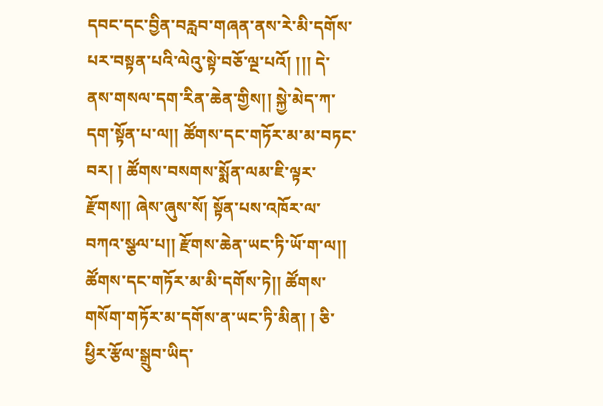དབང་དང་བྱིན་བརླབ་གཞན་ནས་རེ་མི་དགོས་པར་བསྟན་པའི་ལེའུ་སྟེ་བཅོ་ལྔ་པའོ། །།། དེ་ནས་གསལ་དག་རིན་ཆེན་གྱིས།། སྐྱེ་མེད་ཀ་དག་སྟོན་པ་ལ།། ཚོགས་དང་གཏོར་མ་མ་བཏང་བར། ། ཚོགས་བསགས་སྨོན་ལམ་ཇི་ལྟར་རྫོགས།། ཞེས་ཞུས་སོ། སྟོན་པས་འཁོར་ལ་བཀའ་སྩལ་པ།། རྫོགས་ཆེན་ཡང་ཏི་ཡོ་ག་ལ།། ཚོགས་དང་གཏོར་མ་མི་དགོས་ཏེ།། ཚོགས་གསོག་གཏོར་མ་དགོས་ན་ཡང་ཏི་མིན། ། ཅི་ཕྱིར་རྩོལ་སྒྲུབ་ཡིད་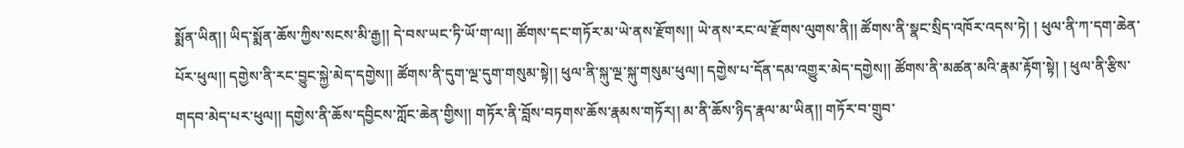སྨོན་ཡིན།། ཡིད་སྨོན་ཆོས་ཀྱིས་སངས་མི་རྒྱ།། དེ་བས་ཡང་ཏི་ཡོ་ག་ལ།། ཚོགས་དང་གཏོར་མ་ཡེ་ནས་རྫོགས།། ཡེ་ནས་རང་ལ་རྫོགས་ལུགས་ནི།། ཚོགས་ནི་སྣང་སྲིད་འཁོར་འདས་ཏེ། ། ཕུལ་ནི་ཀ་དག་ཆེན་པོར་ཕུལ།། དགྱེས་ནི་རང་བྱུང་སྐྱེ་མེད་དགྱེས།། ཚོགས་ནི་དུག་ལྔ་དུག་གསུམ་སྟེ།། ཕུལ་ནི་སྐུ་ལྔ་སྐུ་གསུམ་ཕུལ།། དགྱེས་པ་དོན་དམ་འགྱུར་མེད་དགྱེས།། ཚོགས་ནི་མཚན་མའི་རྣམ་རྟོག་སྟེ། ། ཕུལ་ནི་རྩིས་གདབ་མེད་པར་ཕུལ།། དགྱེས་ནི་ཆོས་དབྱིངས་ཀློང་ཆེན་གྱིས།། གཏོར་ནི་བློས་བཏགས་ཆོས་རྣམས་གཏོར།། མ་ནི་ཆོས་ཉིད་རྣལ་མ་ཡིན།། གཏོར་བ་གྲུབ་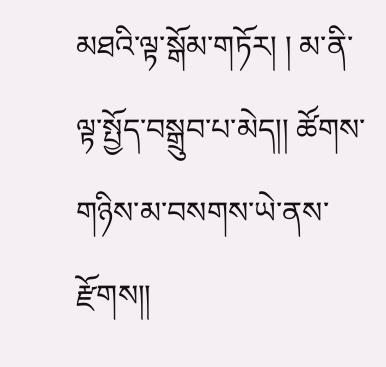མཐའི་ལྟ་སྒོམ་གཏོར། ། མ་ནི་ལྟ་སྤྱོད་བསྒྲུབ་པ་མེད།། ཚོགས་གཉིས་མ་བསགས་ཡེ་ནས་རྫོགས།།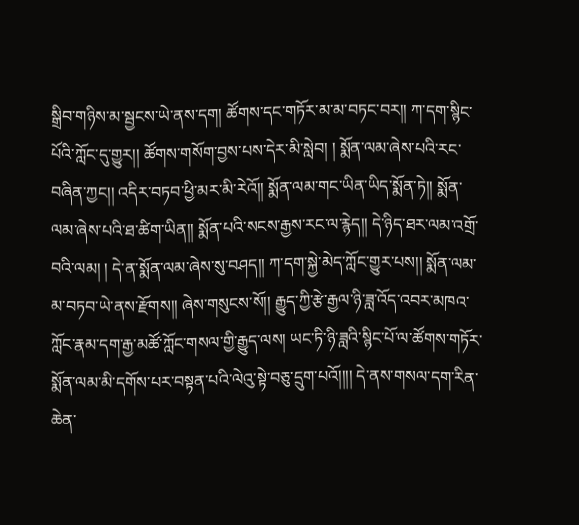སྒྲིབ་གཉིས་མ་སྦྱངས་ཡེ་ནས་དག། ཚོགས་དང་གཏོར་མ་མ་བཏང་བར།། ཀ་དག་སྙིང་པོའི་ཀློང་དུ་གྱུར།། ཚོགས་གསོག་བྱས་པས་དེར་མི་སླེབ། ། སྨོན་ལམ་ཞེས་པའི་རང་བཞིན་ཀྱང།། འདིར་བཏབ་ཕྱི་མར་མི་རེའོ།། སྨོན་ལམ་གང་ཡིན་ཡིད་སྨོན་ཏེ།། སྨོན་ལམ་ཞེས་པའི་ཐ་ཚིག་ཡིན།། སྨོན་པའི་སངས་རྒྱས་རང་ལ་རྙེད།། དེ་ཉིད་ཐར་ལམ་འགྲོ་བའི་ལམ། ། དེ་ན་སྨོན་ལམ་ཞེས་སུ་བཤད།། ཀ་དག་སྐྱེ་མེད་ཀློང་གྱུར་པས།། སྨོན་ལམ་མ་བཏབ་ཡེ་ནས་རྫོགས།། ཞེས་གསུངས་སོ།། རྒྱུད་ཀྱི་རྩེ་རྒྱལ་ཉི་ཟླ་འོད་འབར་མཁའ་ཀློང་རྣམ་དག་རྒྱ་མཚོ་ཀློང་གསལ་གྱི་རྒྱུད་ལས། ཡང་ཏི་ཉི་ཟླའི་སྙིང་པོ་ལ་ཚོགས་གཏོར་སྨོན་ལམ་མི་དགོས་པར་བསྟན་པའི་ལེའུ་སྟེ་བཅུ་དྲུག་པའོ།།།། དེ་ནས་གསལ་དག་རིན་ཆེན་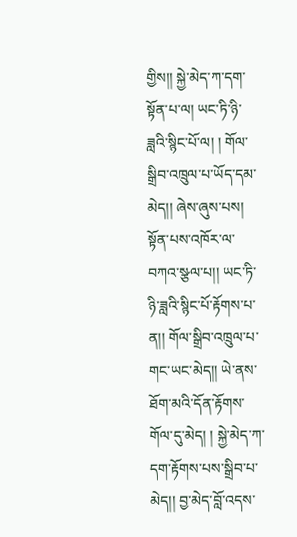གྱིས།། སྐྱེ་མེད་ཀ་དག་སྟོན་པ་ལ། ཡང་ཏི་ཉི་ཟླའི་སྙིང་པོ་ལ། ། གོལ་སྒྲིབ་འཁྲུལ་པ་ཡོད་དམ་མེད།། ཞེས་ཞུས་པས། སྟོན་པས་འཁོར་ལ་བཀའ་སྩལ་པ།། ཡང་ཏི་ཉི་ཟླའི་སྙིང་པོ་རྟོགས་པ་ན།། གོལ་སྒྲིབ་འཁྲུལ་པ་གང་ཡང་མེད།། ཡེ་ནས་ཐོག་མའི་དོན་རྟོགས་གོལ་དུ་མེད། ། སྐྱེ་མེད་ཀ་དག་རྟོགས་པས་སྒྲིབ་པ་མེད།། བྱ་མེད་བློ་འདས་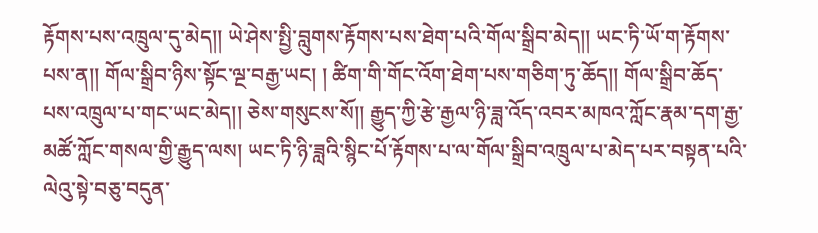རྟོགས་པས་འཁྲུལ་དུ་མེད།། ཡེ་ཤེས་སྤྱི་བླུགས་རྟོགས་པས་ཐེག་པའི་གོལ་སྒྲིབ་མེད།། ཡང་ཏི་ཡོ་ག་རྟོགས་པས་ན།། གོལ་སྒྲིབ་ཉིས་སྟོང་ལྔ་བརྒྱ་ཡང། ། ཚིག་གི་གོང་འོག་ཐེག་པས་གཅིག་ཏུ་ཆོད།། གོལ་སྒྲིབ་ཆོད་པས་འཁྲུལ་པ་གང་ཡང་མེད།། ཅེས་གསུངས་སོ།། རྒྱུད་ཀྱི་རྩེ་རྒྱལ་ཉི་ཟླ་འོད་འབར་མཁའ་ཀློང་རྣམ་དག་རྒྱ་མཚོ་ཀློང་གསལ་གྱི་རྒྱུད་ལས། ཡང་ཏི་ཉི་ཟླའི་སྙིང་པོ་རྟོགས་པ་ལ་གོལ་སྒྲིབ་འཁྲུལ་པ་མེད་པར་བསྟན་པའི་ལེའུ་སྟེ་བཅུ་བདུན་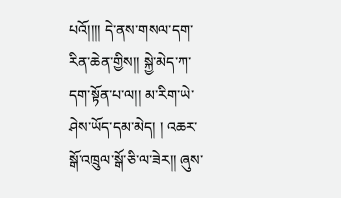པའོ།།།། དེ་ནས་གསལ་དག་རིན་ཆེན་གྱིས།། སྐྱེ་མེད་ཀ་དག་སྟོན་པ་ལ།། མ་རིག་ཡེ་ཤེས་ཡོད་དམ་མེད། ། འཆར་སྒོ་འཁྲུལ་སྒོ་ཅི་ལ་ཟེར།། ཞུས་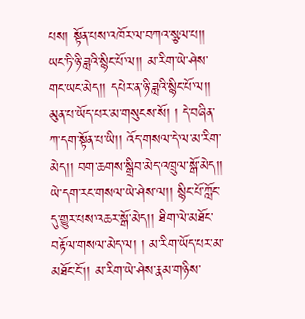པས། སྟོན་པས་འཁོར་ལ་བཀའ་སྩལ་པ།། ཡང་ཏི་ཉི་ཟླའི་སྙིང་པོ་ལ།། མ་རིག་ཡེ་ཤེས་གང་ཡང་མེད།། དཔེར་ན་ཉི་ཟླའི་སྙིང་པོ་ལ།། མུན་པ་ཡོད་པར་མ་གསུངས་སོ། ། དེ་བཞིན་ཀ་དག་སྟོན་པ་ཡི།། འོད་གསལ་དེ་ལ་མ་རིག་མེད།། བག་ཆགས་སྒྲིབ་མེད་འཁྲུལ་སྒོ་མེད།། ཡེ་དག་རང་གསལ་ཡེ་ཤེས་ལ།། སྙིང་པོ་ཀློང་དུ་གྱུར་པས་འཆར་སྒོ་མེད།། ཐིག་ལེ་མཐོང་བརྟོལ་གསལ་མེད་ལ། ། མ་རིག་ཡོད་པར་མ་མཐོང་ངོ།། མ་རིག་ཡེ་ཤེས་རྣམ་གཉིས་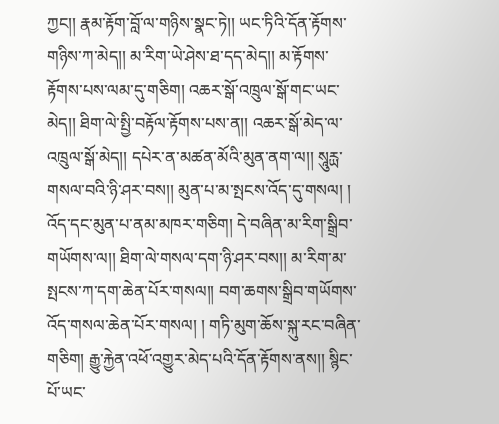ཀྱང།། རྣམ་རྟོག་བློ་ལ་གཉིས་སྣང་ཏེ།། ཡང་ཏིའི་དོན་རྟོགས་གཉིས་ཀ་མེད།། མ་རིག་ཡེ་ཤེས་ཐ་དད་མེད།། མ་རྟོགས་རྟོགས་པས་ལམ་དུ་གཅིག། འཆར་སྒོ་འཁྲུལ་སྒོ་གང་ཡང་མེད།། ཐིག་ལེ་སྤྱི་བརྟོལ་རྟོགས་པས་ན།། འཆར་སྒོ་མེད་ལ་འཁྲུལ་སྒོ་མེད།། དཔེར་ན་མཚན་མོའི་མུན་ནག་ལ།། སཱུརྻ་གསལ་བའི་ཉི་ཤར་བས།། མུན་པ་མ་སྤངས་འོད་དུ་གསལ། ། འོད་དང་མུན་པ་ནམ་མཁར་གཅིག། དེ་བཞིན་མ་རིག་སྒྲིབ་གཡོགས་ལ།། ཐིག་ལེ་གསལ་དག་ཉི་ཤར་བས།། མ་རིག་མ་སྤངས་ཀ་དག་ཆེན་པོར་གསལ།། བག་ཆགས་སྒྲིབ་གཡོགས་འོད་གསལ་ཆེན་པོར་གསལ། ། གཏི་མུག་ཆོས་སྐུ་རང་བཞིན་གཅིག། རྒྱུ་རྐྱེན་འཕོ་འགྱུར་མེད་པའི་དོན་རྟོགས་ནས།། སྙིང་པོ་ཡང་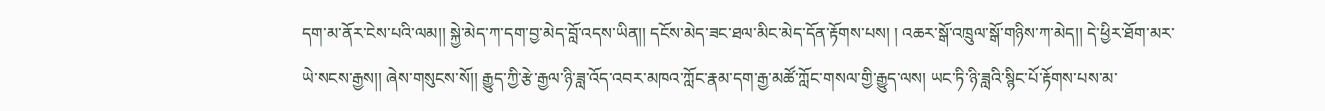དག་མ་ནོར་ངེས་པའི་ལམ།། སྐྱེ་མེད་ཀ་དག་བྱ་མེད་བློ་འདས་ཡིན།། དངོས་མེད་ཟང་ཐལ་མིང་མེད་དོན་རྟོགས་པས། ། འཆར་སྒོ་འཁྲུལ་སྒོ་གཉིས་ཀ་མེད།། དེ་ཕྱིར་ཐོག་མར་ཡེ་སངས་རྒྱས།། ཞེས་གསུངས་སོ།། རྒྱུད་ཀྱི་རྩེ་རྒྱལ་ཉི་ཟླ་འོད་འབར་མཁའ་ཀློང་རྣམ་དག་རྒྱ་མཚོ་ཀློང་གསལ་གྱི་རྒྱུད་ལས། ཡང་ཏི་ཉི་ཟླའི་སྙིང་པོ་རྟོགས་པས་མ་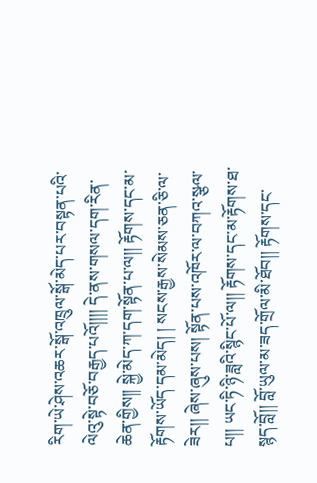རིག་ཡེ་ཤེས་འཆར་སྒོ་འཁྲུལ་སྒོ་མེད་པར་བསྟན་པའི་ལེའུ་སྟེ་བཅོ་བརྒྱད་པའོ།།།། དེ་ནས་གསལ་དག་རིན་ཆེན་གྱིས།། སྐྱེ་མེད་ཀ་དག་སྟོན་པ་ལ།། རྟོགས་དང་མ་རྟོགས་ཡོད་དམ་མེད། ། སངས་རྒྱས་སེམས་ཅན་ཅི་ལ་ཟེར།། ཞེས་ཞུས་པས། སྟོན་པས་འཁོར་ལ་བཀའ་སྩལ་པ།། ཡང་ཏི་ཉི་ཟླའི་སྙིང་པོ་ལ།། རྟོགས་དང་མ་རྟོགས་ཐ་སྙད་བློ།། བློ་ཡུལ་མ་ཟད་གྲོལ་མི་ཐོབ།། རྟོགས་དང་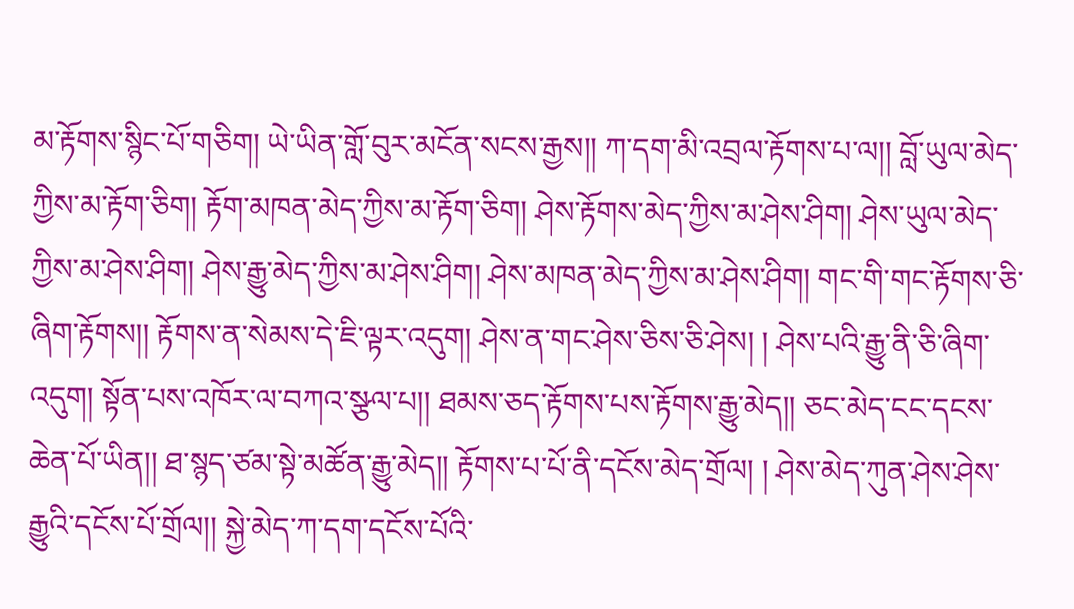མ་རྟོགས་སྙིང་པོ་གཅིག། ཡེ་ཡིན་གློ་བུར་མངོན་སངས་རྒྱས།། ཀ་དག་མི་འབྲལ་རྟོགས་པ་ལ།། བློ་ཡུལ་མེད་ཀྱིས་མ་རྟོག་ཅིག། རྟོག་མཁན་མེད་ཀྱིས་མ་རྟོག་ཅིག། ཤེས་རྟོགས་མེད་ཀྱིས་མ་ཤེས་ཤིག། ཤེས་ཡུལ་མེད་ཀྱིས་མ་ཤེས་ཤིག། ཤེས་རྒྱུ་མེད་ཀྱིས་མ་ཤེས་ཤིག། ཤེས་མཁན་མེད་ཀྱིས་མ་ཤེས་ཤིག། གང་གི་གང་རྟོགས་ཅི་ཞིག་རྟོགས།། རྟོགས་ན་སེམས་དེ་ཇི་ལྟར་འདུག། ཤེས་ན་གང་ཤེས་ཅིས་ཅི་ཤེས། ། ཤེས་པའི་རྒྱུ་ནི་ཅི་ཞིག་འདུག། སྟོན་པས་འཁོར་ལ་བཀའ་སྩལ་པ།། ཐམས་ཅད་རྟོགས་པས་རྟོགས་རྒྱུ་མེད།། ཅང་མེད་ངང་དངས་ཆེན་པོ་ཡིན།། ཐ་སྙད་ཙམ་སྟེ་མཚོན་རྒྱུ་མེད།། རྟོགས་པ་པོ་ནི་དངོས་མེད་གྲོལ། ། ཤེས་མེད་ཀུན་ཤེས་ཤེས་རྒྱུའི་དངོས་པོ་གྲོལ།། སྐྱེ་མེད་ཀ་དག་དངོས་པོའི་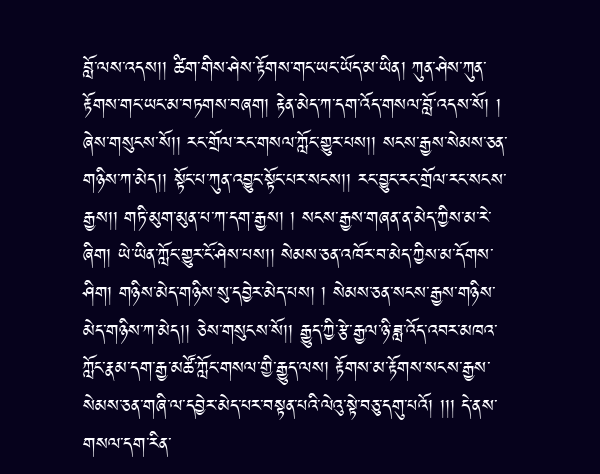བློ་ལས་འདས།། ཚིག་གིས་ཤེས་རྟོགས་གང་ཡང་ཡོད་མ་ཡིན། ཀུན་ཤེས་ཀུན་རྟོགས་གང་ཡང་མ་བཏགས་བཞག། རྟེན་མེད་ཀ་དག་འོད་གསལ་བློ་འདས་སོ། ། ཞེས་གསུངས་སོ།། རང་གྲོལ་རང་གསལ་ཀློང་གྱུར་པས།། སངས་རྒྱས་སེམས་ཅན་གཉིས་ཀ་མེད།། སྟོང་པ་ཀུན་འབྱུང་སྟོང་པར་སངས།། རང་བྱུང་རང་གྲོལ་རང་སངས་རྒྱས།། གཏི་མུག་མུན་པ་ཀ་དག་རྒྱས། ། སངས་རྒྱས་གཞན་ན་མེད་ཀྱིས་མ་རེ་ཞིག། ཡེ་ཡིན་ཀློང་གྱུར་ངོ་ཤེས་པས།། སེམས་ཅན་འཁོར་བ་མེད་ཀྱིས་མ་དོགས་ཤིག། གཉིས་མེད་གཉིས་སུ་དབྱེར་མེད་པས། ། སེམས་ཅན་སངས་རྒྱས་གཉིས་མེད་གཉིས་ཀ་མེད།། ཅེས་གསུངས་སོ།། རྒྱུད་ཀྱི་རྩེ་རྒྱལ་ཉི་ཟླ་འོད་འབར་མཁའ་ཀློང་རྣམ་དག་རྒྱ་མཚོ་ཀློང་གསལ་གྱི་རྒྱུད་ལས། རྟོགས་མ་རྟོགས་སངས་རྒྱས་སེམས་ཅན་གཞི་ལ་དབྱེར་མེད་པར་བསྟན་པའི་ལེའུ་སྟེ་བཅུ་དགུ་པའོ། །།། དེ་ནས་གསལ་དག་རིན་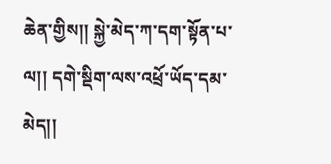ཆེན་གྱིས།། སྐྱེ་མེད་ཀ་དག་སྟོན་པ་ལ།། དགེ་སྡིག་ལས་འཕྲོ་ཡོད་དམ་མེད།།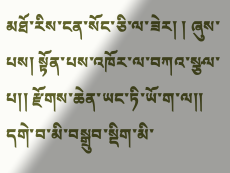མཐོ་རིས་ངན་སོང་ཅི་ལ་ཟེར། ། ཞུས་པས། སྟོན་པས་འཁོར་ལ་བཀའ་སྩལ་པ།། རྫོགས་ཆེན་ཡང་ཏི་ཡོ་ག་ལ།། དགེ་བ་མི་བསྒྲུབ་སྡིག་མི་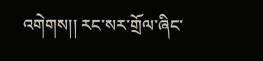འགེགས།། རང་སར་གྲོལ་ཞིང་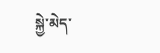སྐྱེ་མེད་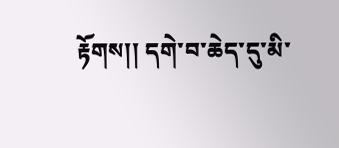རྟོགས།། དགེ་བ་ཆེད་དུ་མི་